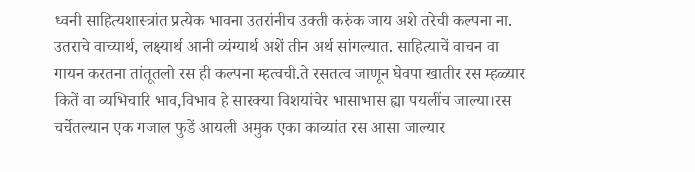ध्वनी साहित्यशास्त्रांत प्रत्येक भावना उतरांनीच उक्ती करुंक जाय अशे तरेची कल्पना ना.
उतराचे वाच्यार्थ, लक्ष्यार्थ आनी व्यंग्यार्थ अशें तीन अर्थ सांगल्यात. साहित्याचें वाचन वा गायन करतना तांतूतलो रस ही कल्पना म्हत्वची.ते रसतत्व जाणून घेवपा खातीर रस म्हळ्यार कितें वा व्यभिचारि भाव,विभाव हे सारक्या विशयांचेर भासाभास ह्या पयलींच जाल्या।रस चर्चेतल्यान एक गजाल फुडें आयली अमुक एका काव्यांत रस आसा जाल्यार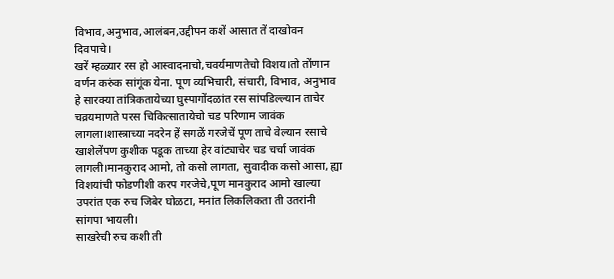विभाव,अनुभाव,आलंबन,उद्दीपन कशें आसात तें दाखोवन दिवपाचे।
खरें म्हळ्यार रस हो आस्वादनाचो,चवर्यमाणतेचो विशय।तो तोंणान वर्णन करुंक सांगूंक येना. पूण व्यभिचारी, संचारी, विभाव, अनुभाव हे सारक्या तांत्रिकतायेच्या घुस्पागोंदळांत रस सांपडिल्ल्यान ताचेर चव्रयमाणते परस चिकित्सातायेचो चड परिणाम जावंक लागला।शास्त्राच्या नदरेन हें सगळें गरजेचें पूण ताचे वेल्यान रसाचे खाशेलेंपण कुशीक पडूक ताच्या हेर वांट्याचेर चड चर्चा जावंक लागली।मानकुराद आमो, तो कसो लागता, सुवादीक कसो आसा, ह्या विशयांची फोडणीशी करप गरजेचे,पूण मानकुराद आमो खाल्या उपरांत एक रुच जिबेर घोळटा, मनांत लिकलिकता ती उतरांनी सांगपा भायली।
साखरेची रुच कशी ती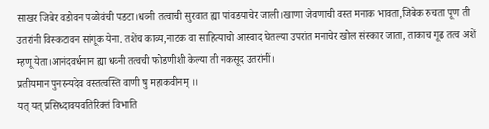साखर जिबेर वडोवन पळोवंची पडटा।धव्नी तत्वाची सुरवात ह्या पांवडयाचेर जाली।खाणा जेवणाची वस्त मनाक भावता,जिबेक रुचता पूण ती उतरांनी विस्कटावन सांगूक येना. तशेंच काव्य,नाटक वा साहित्याचो आस्वाद घेतल्या उपरांत मनाचेर खोल संस्कार जाता, ताकाच गूढ तत्व अशें म्हणू येता।आनंदवर्धनान ह्या धव्नी तत्वची फोडणीशी केल्या ती नकसूद उतरांनीं।
प्रतीयमान पुनरन्यदेव वस्तत्वस्ति वाणी षु महाकवीनम् ।।
यत् यत् प्रसिध्दावयवतिरिक्तं विभाति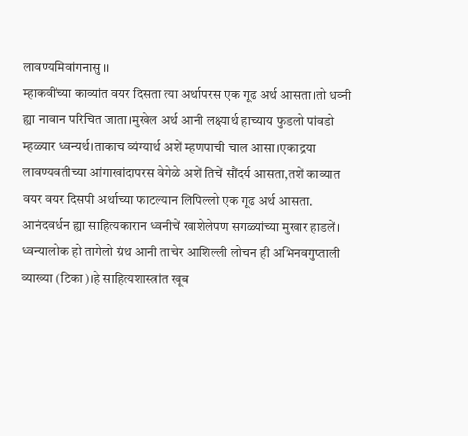लावण्यमिवांगनासु ।।
म्हाकवींच्या काव्यांत वयर दिसता त्या अर्थापरस एक गूढ अर्थ आसता।तो धव्नी ह्या नावान परिचित जाता।मुखेल अर्थ आनी लक्ष्यार्थ हाच्याय फुडलो पांवडो म्हळ्यार ध्वन्यर्थ।ताकाच व्यंग्यार्थ अशें म्हणपाची चाल आसा।एकाद्रया लावण्यवतीच्या आंगाखांदापरस वेगेळे अशें तिचें सौंदर्य आसता,तशें काव्यात वयर वयर दिसपी अर्थाच्या फाटल्यान लिपिल्लो एक गूढ अर्थ आसता. आनंदवर्धन ह्या साहित्यकारान ध्वनीचें खाशेलेपण सगळ्यांच्या मुखार हाडलें। ध्वन्यालोक हो तागेलो ग्रंथ आनी ताचेर आशिल्ली लोचन ही अभिनवगुप्ताली व्याख्या (टिका)।हे साहित्यशास्त्रांत खूब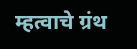म्हत्वाचे ग्रंथ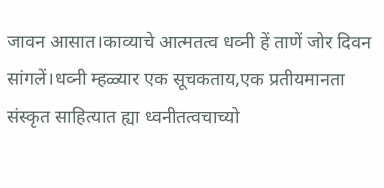जावन आसात।काव्याचे आत्मतत्व धव्नी हें ताणें जोर दिवन सांगलें।धव्नी म्हळ्यार एक सूचकताय,एक प्रतीयमानता संस्कृत साहित्यात ह्या ध्वनीतत्वचाच्यो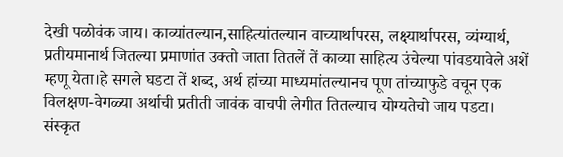देखी पळोवंक जाय। काव्यांतल्यान,साहित्यांतल्यान वाच्यार्थापरस, लक्ष्यार्थापरस, व्यंग्यार्थ, प्रतीयमानार्थ जितल्या प्रमाणांत उक्तो जाता तितलें तें काव्या साहित्य उंचेल्या पांवडयावेले अशें म्हणू येता।हे सगले घडटा तें शब्द, अर्थ हांच्या माध्यमांतल्यानच पूण तांच्याफुडे वचून एक विलक्षण-वेगळ्या अर्थाची प्रतीती जावंक वाचपी लेगीत तितल्याच योग्यतेचो जाय पडटा।
संस्कृत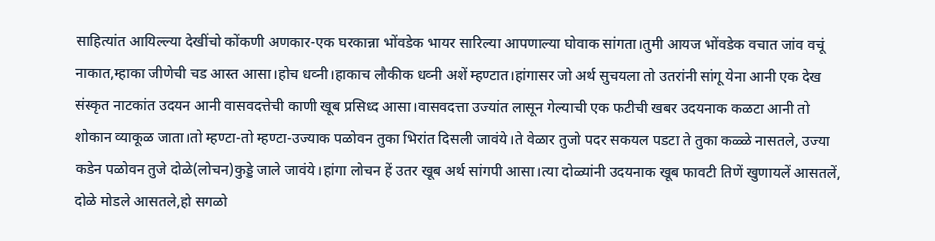साहित्यांत आयिल्ल्या देखींचो कोंकणी अणकार-एक घरकान्ना भोंवडेक भायर सारिल्या आपणाल्या घोवाक सांगता।तुमी आयज भोंवडेक वचात जांव वचूं नाकात,म्हाका जीणेची चड आस्त आसा।होच धव्नी।हाकाच लौकीक धव्नी अशें म्हण्टात।हांगासर जो अर्थ सुचयला तो उतरांनी सांगू येना आनी एक देख संस्कृत नाटकांत उदयन आनी वासवदत्तेची काणी खूब प्रसिध्द आसा।वासवदत्ता उज्यांत लासून गेल्याची एक फटीची खबर उदयनाक कळटा आनी तो शोकान व्याकूळ जाता।तो म्हण्टा-तो म्हण्टा-उज्याक पळोवन तुका भिरांत दिसली जावंये।ते वेळार तुजो पदर सकयल पडटा ते तुका कळ्ळे नासतले, उज्या कडेन पळोवन तुजे दोळे(लोचन)कुड्डे जाले जावंये।हांगा लोचन हें उतर खूब अर्थ सांगपी आसा।त्या दोळ्यांनी उदयनाक खूब फावटी तिणें खुणायलें आसतलें, दोळे मोडले आसतले,हो सगळो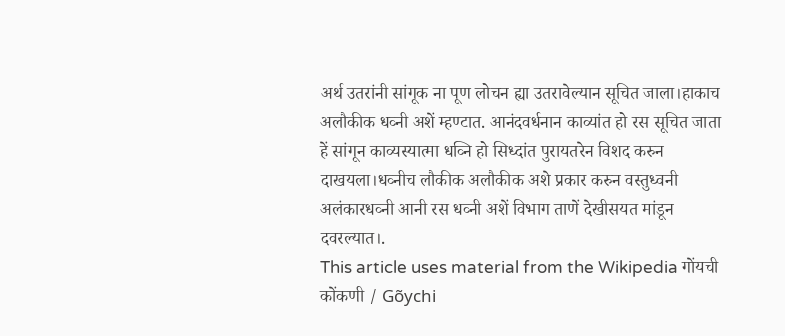अर्थ उतरांनी सांगूक ना पूण लोचन ह्या उतरावेल्यान सूचित जाला।हाकाच अलौकीक धव्नी अशें म्हण्टात. आनंदवर्धनान काव्यांत हो रस सूचित जाता हें सांगून काव्यस्यात्मा धव्नि हो सिध्दांत पुरायतरेन विशद करुन दाखयला।धव्नीच लौकीक अलौकीक अशे प्रकार करुन वस्तुध्वनी अलंकारधव्नी आनी रस धव्नी अशें विभाग ताणें देखीसयत मांडून दवरल्यात।.
This article uses material from the Wikipedia गोंयची कोंकणी / Gõychi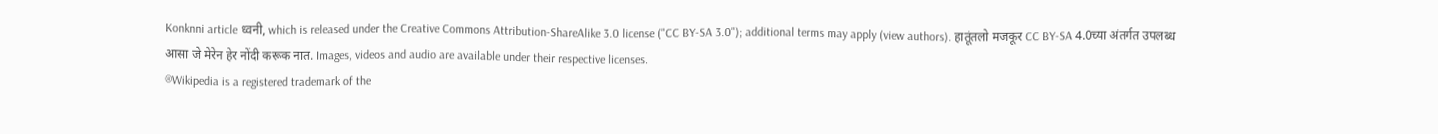Konknni article ध्वनी, which is released under the Creative Commons Attribution-ShareAlike 3.0 license ("CC BY-SA 3.0"); additional terms may apply (view authors). हातूंतलो मजकूर CC BY-SA 4.0च्या अंतर्गत उपलब्ध आसा जे मेरेन हेर नोंदी करूक नात. Images, videos and audio are available under their respective licenses.
®Wikipedia is a registered trademark of the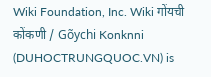Wiki Foundation, Inc. Wiki गोंयची कोंकणी / Gõychi Konknni (DUHOCTRUNGQUOC.VN) is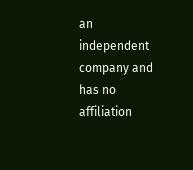an independent company and has no affiliation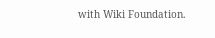with Wiki Foundation.